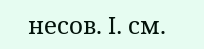несов. I. см.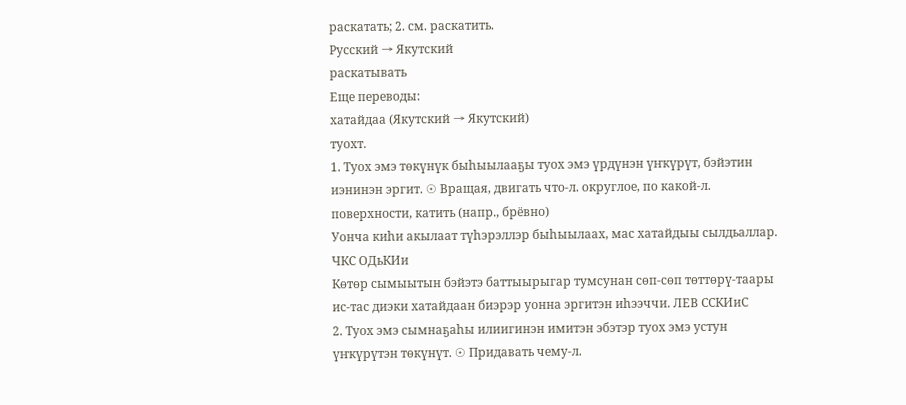раскатать; 2. см. раскатить.
Русский → Якутский
раскатывать
Еще переводы:
хатайдаа (Якутский → Якутский)
туохт.
1. Туох эмэ төкүнүк быһыылааҕы туох эмэ үрдүнэн үҥкүрүт, бэйэтин иэнинэн эргит. ☉ Вращая, двигать что-л. округлое, по какой-л. поверхности, катить (напр., брёвно)
Уонча киһи акылаат түһэрэллэр быһыылаах, мас хатайдыы сылдьаллар. ЧКС ОДьКИи
Көтөр сымыытын бэйэтэ баттыырыгар тумсунан сөп-сөп төттөрү-таары ис-тас диэки хатайдаан биэрэр уонна эргитэн иһээччи. ЛЕВ ССКИиС
2. Туох эмэ сымнаҕаһы илиигинэн имитэн эбэтэр туох эмэ устун үҥкүрүтэн төкүнүт. ☉ Придавать чему-л.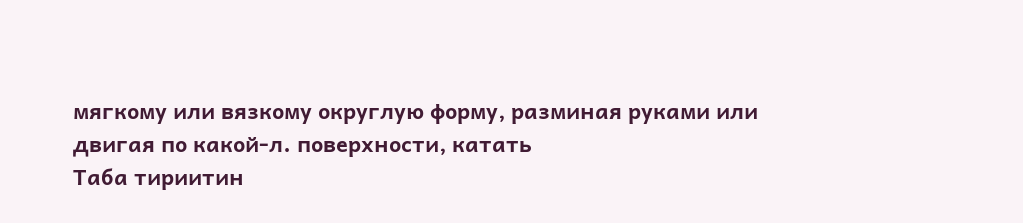мягкому или вязкому округлую форму, разминая руками или двигая по какой-л. поверхности, катать
Таба тириитин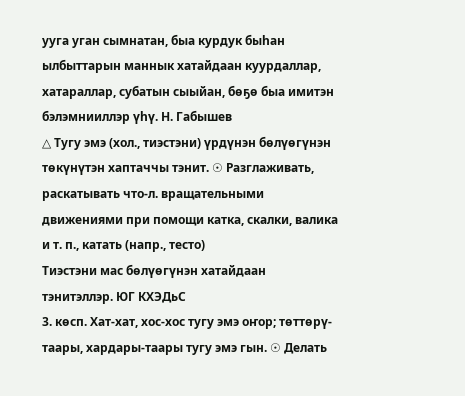ууга уган сымнатан, быа курдук быһан ылбыттарын маннык хатайдаан куурдаллар, хатараллар, субатын сыыйан, бөҕө быа имитэн бэлэмнииллэр үһү. Н. Габышев
△ Тугу эмэ (хол., тиэстэни) үрдүнэн бөлүөгүнэн төкүнүтэн хаптаччы тэнит. ☉ Разглаживать, раскатывать что-л. вращательными движениями при помощи катка, скалки, валика и т. п., катать (напр., тесто)
Тиэстэни мас бөлүөгүнэн хатайдаан тэнитэллэр. ЮГ КХЭДьС
3. көсп. Хат-хат, хос-хос тугу эмэ оҥор; төттөрү-таары, хардары-таары тугу эмэ гын. ☉ Делать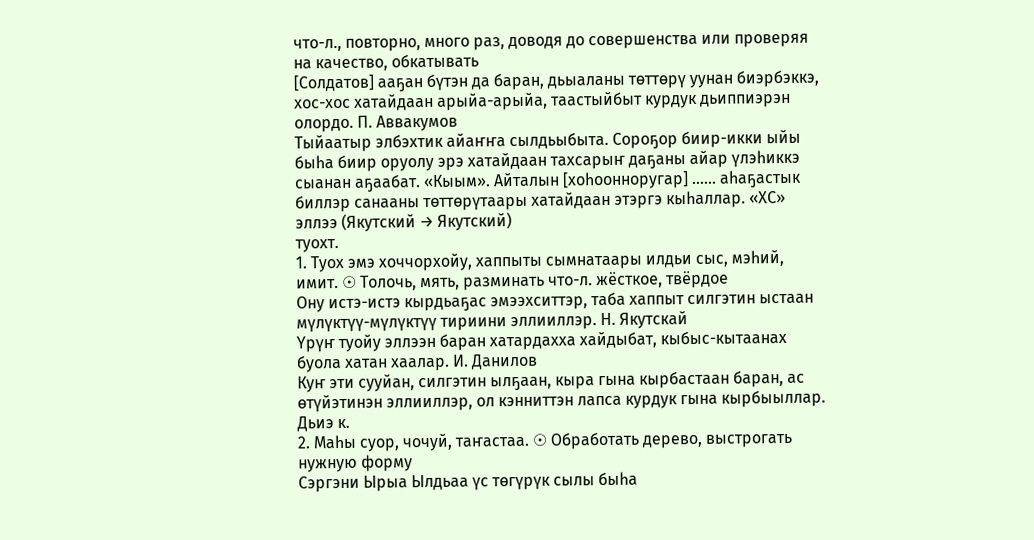что-л., повторно, много раз, доводя до совершенства или проверяя на качество, обкатывать
[Солдатов] ааҕан бүтэн да баран, дьыаланы төттөрү уунан биэрбэккэ, хос-хос хатайдаан арыйа-арыйа, таастыйбыт курдук дьиппиэрэн олордо. П. Аввакумов
Тыйаатыр элбэхтик айаҥҥа сылдьыбыта. Сороҕор биир-икки ыйы быһа биир оруолу эрэ хатайдаан тахсарыҥ даҕаны айар үлэһиккэ сыанан аҕаабат. «Кыым». Айталын [хоһоонноругар] …… аһаҕастык биллэр санааны төттөрүтаары хатайдаан этэргэ кыһаллар. «ХС»
эллээ (Якутский → Якутский)
туохт.
1. Туох эмэ хоччорхойу, хаппыты сымнатаары илдьи сыс, мэһий, имит. ☉ Толочь, мять, разминать что-л. жёсткое, твёрдое
Ону истэ-истэ кырдьаҕас эмээхситтэр, таба хаппыт силгэтин ыстаан мүлүктүү-мүлүктүү тириини эллииллэр. Н. Якутскай
Үрүҥ туойу эллээн баран хатардахха хайдыбат, кыбыс-кытаанах буола хатан хаалар. И. Данилов
Куҥ эти сууйан, силгэтин ылҕаан, кыра гына кырбастаан баран, ас өтүйэтинэн эллииллэр, ол кэнниттэн лапса курдук гына кырбыыллар. Дьиэ к.
2. Маһы суор, чочуй, таҥастаа. ☉ Обработать дерево, выстрогать нужную форму
Сэргэни Ырыа Ылдьаа үс төгүрүк сылы быһа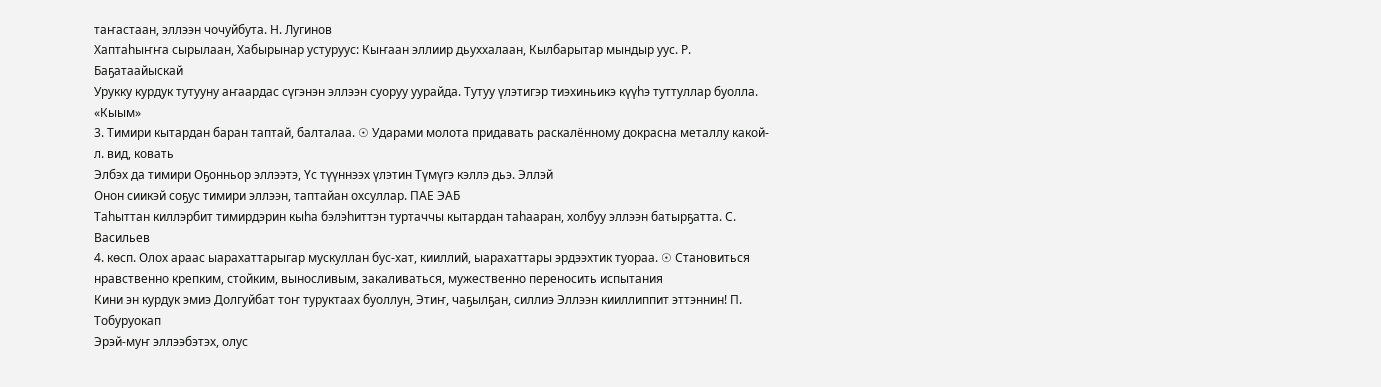таҥастаан, эллээн чочуйбута. Н. Лугинов
Хаптаһыҥҥа сырылаан, Хабырынар устуруус: Кыҥаан эллиир дьуххалаан, Кылбарытар мындыр уус. Р. Баҕатаайыскай
Урукку курдук тутууну аҥаардас сүгэнэн эллээн суоруу уурайда. Тутуу үлэтигэр тиэхиньикэ күүһэ туттуллар буолла. «Кыым»
3. Тимири кытардан баран таптай, балталаа. ☉ Ударами молота придавать раскалённому докрасна металлу какой-л. вид, ковать
Элбэх да тимири Оҕонньор эллээтэ, Үс түүннээх үлэтин Түмүгэ кэллэ дьэ. Эллэй
Онон сиикэй соҕус тимири эллээн, таптайан охсуллар. ПАЕ ЭАБ
Таһыттан киллэрбит тимирдэрин кыһа бэлэһиттэн туртаччы кытардан таһааран, холбуу эллээн батырҕатта. С. Васильев
4. көсп. Олох араас ыарахаттарыгар мускуллан бус-хат, кииллий, ыарахаттары эрдээхтик туораа. ☉ Становиться нравственно крепким, стойким, выносливым, закаливаться, мужественно переносить испытания
Кини эн курдук эмиэ Долгуйбат тоҥ туруктаах буоллун, Этиҥ, чаҕылҕан, силлиэ Эллээн кииллиппит эттэннин! П. Тобуруокап
Эрэй-муҥ эллээбэтэх, олус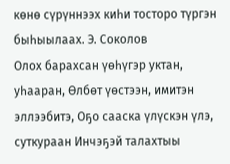көнө сүрүннээх киһи тосторо түргэн быһыылаах. Э. Соколов
Олох барахсан үөһүгэр уктан, уһааран, Өлбөт үөстээн, имитэн эллээбитэ, Оҕо сааска үлүскэн үлэ, суткураан Инчэҕэй талахтыы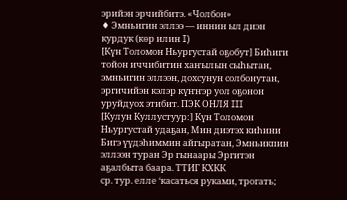эрийэн эрчийбитэ. «Чолбон»
♦ Эмньигин эллээ — иннин ыл диэн курдук (көр илин I)
[Күн Толомон Ньургустай оҕобут] Биһиги тойон иччибитин хаҥылын сыһытан, эмньигин эллээн, дохсунун солбонутан, эргичийэн кэлэр күҥҥэр уол оҕонон уруйдуох этибит. ПЭК ОНЛЯ III
[Кулун Куллустуур:] Күн Толомон Ньургустай удаҕан, Мин диэтэх киһини Бигэ үүдэһиммин айгыратан, Эмньикпин эллээн туран Эр гынаары Эргитэн аҕалбыта баара. ТТИГ КХКК
ср. тур. елле ‘касаться руками, трогать;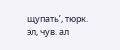щупать’, тюрк. эл, чув. ал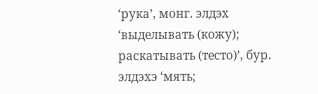‘рука’, монг. элдэх ‘выделывать (кожу); раскатывать (тесто)’, бур. элдэхэ ‘мять;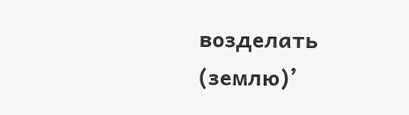возделать (землю)’